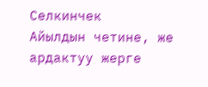Селкинчек
Айылдын четине, же ардактуу жерге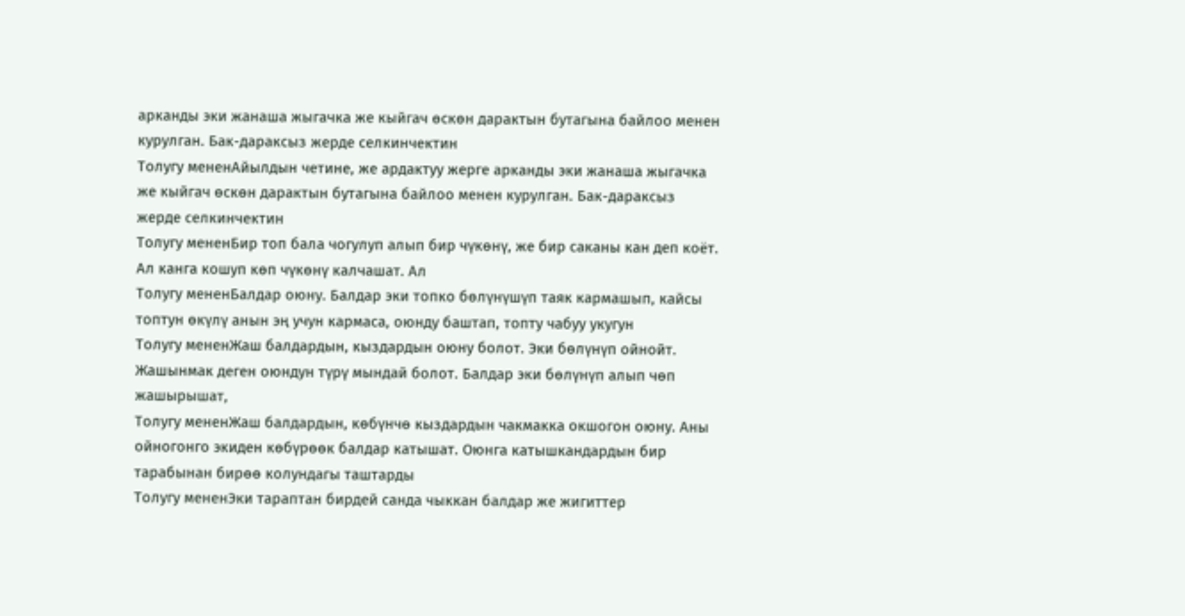арканды эки жанаша жыгачка же кыйгач өскөн дарактын бутагына байлоо менен курулган. Бак-дараксыз жерде селкинчектин
Толугу мененАйылдын четине, же ардактуу жерге арканды эки жанаша жыгачка же кыйгач өскөн дарактын бутагына байлоо менен курулган. Бак-дараксыз жерде селкинчектин
Толугу мененБир топ бала чогулуп алып бир чүкөнү, же бир саканы кан деп коёт. Ал канга кошуп көп чүкөнү калчашат. Ал
Толугу мененБалдар оюну. Балдар эки топко бөлүнүшүп таяк кармашып, кайсы топтун өкүлү анын эң учун кармаса, оюнду баштап, топту чабуу укугун
Толугу мененЖаш балдардын, кыздардын оюну болот. Эки бөлүнүп ойнойт. Жашынмак деген оюндун түрү мындай болот. Балдар эки бөлүнүп алып чөп жашырышат,
Толугу мененЖаш балдардын, көбүнчө кыздардын чакмакка окшогон оюну. Аны ойногонго экиден көбүрөөк балдар катышат. Оюнга катышкандардын бир тарабынан бирөө колундагы таштарды
Толугу мененЭки тараптан бирдей санда чыккан балдар же жигиттер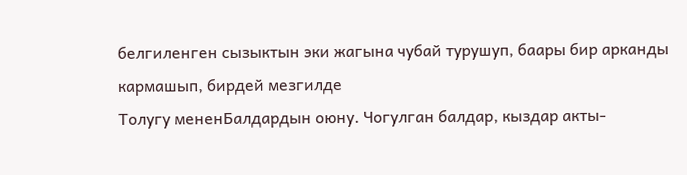белгиленген сызыктын эки жагына чубай турушуп, баары бир арканды кармашып, бирдей мезгилде
Толугу мененБалдардын оюну. Чогулган балдар, кыздар акты-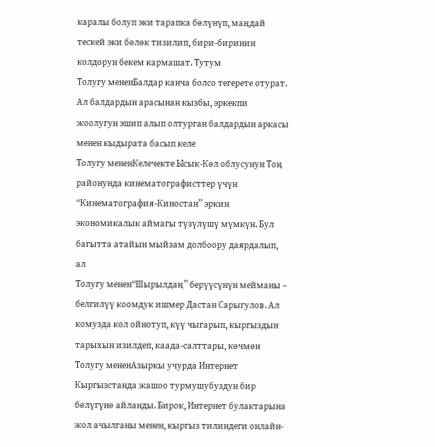каралы болуп эки тарапка бөлүнүп, маңдай тескей эки бөлөк тизилип, бири-биринин колдорун бекем кармашат. Тутум
Толугу мененБалдар канча болсо тегерете отурат. Ал балдардын арасынан кызбы, эркекпи жоолугун эшип алып олтурган балдардын аркасы менен кыдырата басып келе
Толугу мененКелечекте Ысык-Көл облусунун Тоң районунда кинематографисттер үчүн “Кинематография-Киностан” эркин экономикалык аймагы түзүлүшү мүмкүн. Бул багытта атайын мыйзам долбоору даярдалып, ал
Толугу менен“Шырылдаң” берүүсүнүн мейманы – белгилүү коомдук ишмер Дастан Сарыгулов. Ал комузда кол ойнотуп, күү чыгарып, кыргыздын тарыхын изилдеп, каада-салттары, көчмөн
Толугу мененАзыркы учурда Интернет Кыргызстанда жашоо турмушубуздун бир бѳлүгүнѳ айланды. Бирок, Интернет булактарына жол ачылганы менен, кыргыз тилиндеги онлайн-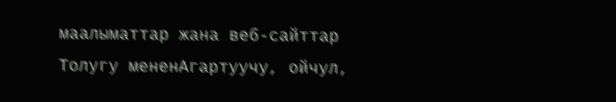маалыматтар жана веб-сайттар
Толугу мененАгартуучу, ойчул,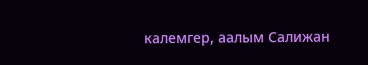калемгер, аалым Салижан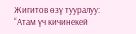Жигитов өзү тууралуу: “Атам үч кичинекей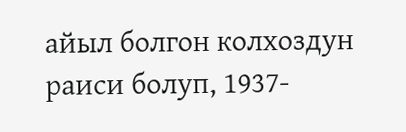айыл болгон колхоздун раиси болуп, 1937-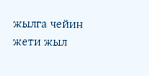жылга чейин жети жыл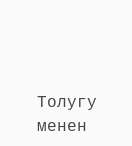Толугу менен